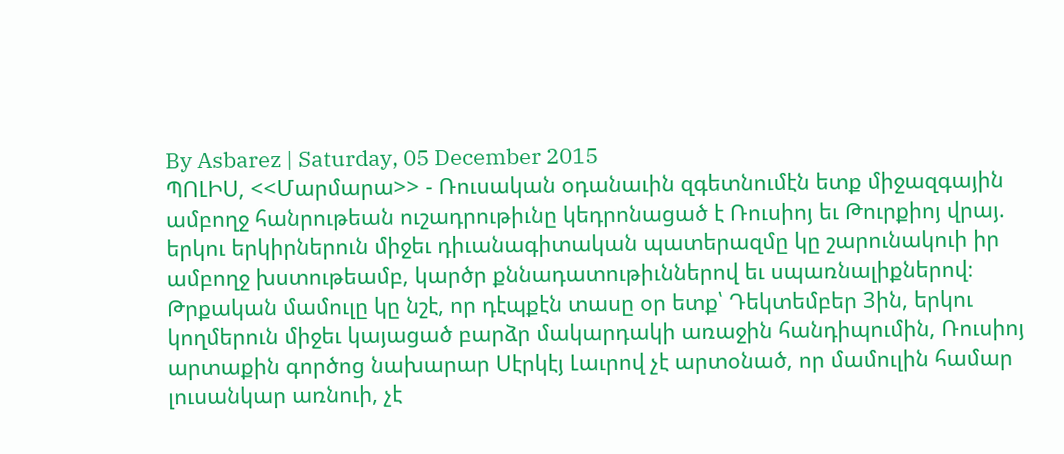By Asbarez | Saturday, 05 December 2015
ՊՈԼԻՍ, <<Մարմարա>> - Ռուսական օդանաւին զգետնումէն ետք միջազգային ամբողջ հանրութեան ուշադրութիւնը կեդրոնացած է Ռուսիոյ եւ Թուրքիոյ վրայ. երկու երկիրներուն միջեւ դիւանագիտական պատերազմը կը շարունակուի իր ամբողջ խստութեամբ, կարծր քննադատութիւններով եւ սպառնալիքներով։
Թրքական մամուլը կը նշէ, որ դէպքէն տասը օր ետք՝ Դեկտեմբեր 3ին, երկու կողմերուն միջեւ կայացած բարձր մակարդակի առաջին հանդիպումին, Ռուսիոյ արտաքին գործոց նախարար Սէրկէյ Լաւրով չէ արտօնած, որ մամուլին համար լուսանկար առնուի, չէ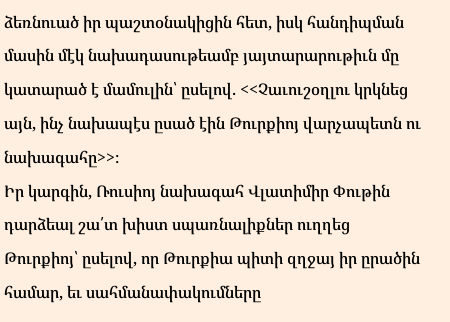ձեռնուած իր պաշտօնակիցին հետ, իսկ հանդիպման մասին մէկ նախադասութեամբ յայտարարութիւն մը կատարած է մամուլին՝ ըսելով. <<Չաւուշօղլու կրկնեց այն, ինչ նախապէս ըսած էին Թուրքիոյ վարչապետն ու նախագահը>>։
Իր կարգին, Ռուսիոյ նախագահ Վլատիմիր Փութին դարձեալ շա՛տ խիստ սպառնալիքներ ուղղեց Թուրքիոյ՝ ըսելով, որ Թուրքիա պիտի զղջայ իր ըրածին համար, եւ սահմանափակումները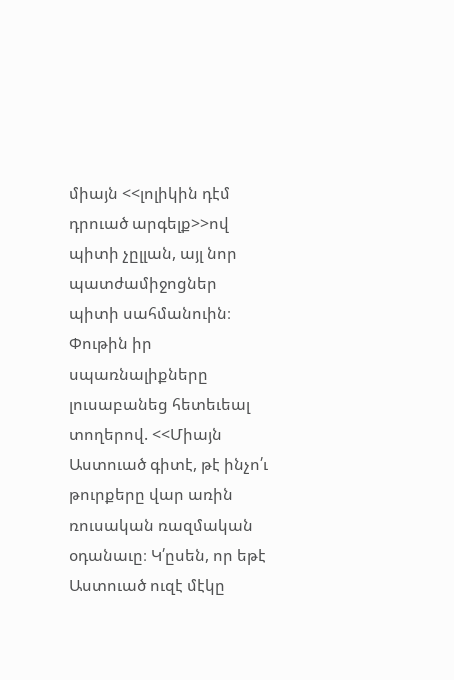միայն <<լոլիկին դէմ դրուած արգելք>>ով պիտի չըլլան, այլ նոր պատժամիջոցներ պիտի սահմանուին։ Փութին իր սպառնալիքները լուսաբանեց հետեւեալ տողերով. <<Միայն Աստուած գիտէ, թէ ինչո՛ւ թուրքերը վար առին ռուսական ռազմական օդանաւը։ Կ՛ըսեն, որ եթէ Աստուած ուզէ մէկը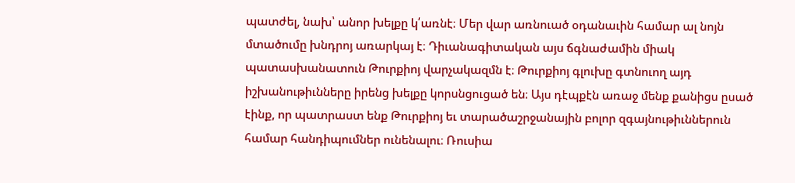պատժել, նախ՝ անոր խելքը կ՛առնէ։ Մեր վար առնուած օդանաւին համար ալ նոյն մտածումը խնդրոյ առարկայ է։ Դիւանագիտական այս ճգնաժամին միակ պատասխանատուն Թուրքիոյ վարչակազմն է։ Թուրքիոյ գլուխը գտնուող այդ իշխանութիւնները իրենց խելքը կորսնցուցած են։ Այս դէպքէն առաջ մենք քանիցս ըսած էինք, որ պատրաստ ենք Թուրքիոյ եւ տարածաշրջանային բոլոր զգայնութիւններուն համար հանդիպումներ ունենալու։ Ռուսիա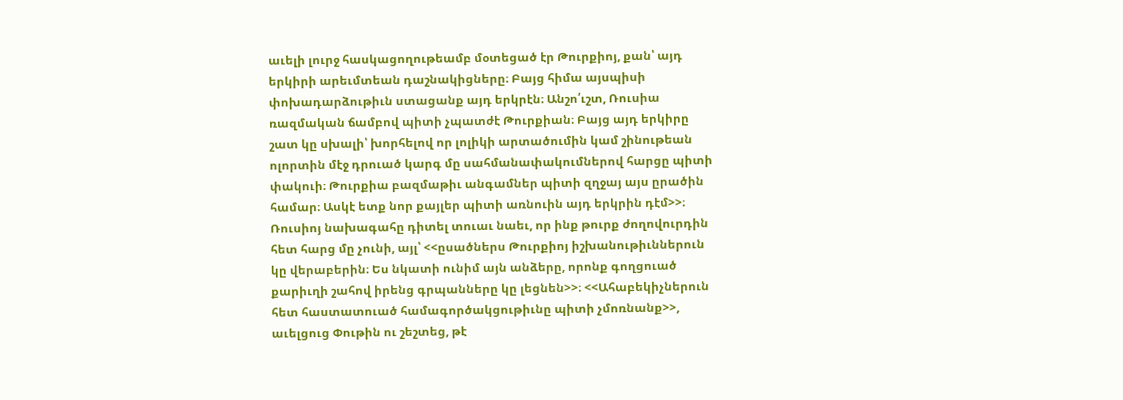աւելի լուրջ հասկացողութեամբ մօտեցած էր Թուրքիոյ, քան՝ այդ երկիրի արեւմտեան դաշնակիցները։ Բայց հիմա այսպիսի փոխադարձութիւն ստացանք այդ երկրէն։ Անշո՛ւշտ, Ռուսիա ռազմական ճամբով պիտի չպատժէ Թուրքիան։ Բայց այդ երկիրը շատ կը սխալի՝ խորհելով որ լոլիկի արտածումին կամ շինութեան ոլորտին մէջ դրուած կարգ մը սահմանափակումներով հարցը պիտի փակուի։ Թուրքիա բազմաթիւ անգամներ պիտի զղջայ այս ըրածին համար։ Ասկէ ետք նոր քայլեր պիտի առնուին այդ երկրին դէմ>>։
Ռուսիոյ նախագահը դիտել տուաւ նաեւ, որ ինք թուրք ժողովուրդին հետ հարց մը չունի, այլ՝ <<ըսածներս Թուրքիոյ իշխանութիւններուն կը վերաբերին։ Ես նկատի ունիմ այն անձերը, որոնք գողցուած քարիւղի շահով իրենց գրպանները կը լեցնեն>>։ <<Ահաբեկիչներուն հետ հաստատուած համագործակցութիւնը պիտի չմոռնանք>>, աւելցուց Փութին ու շեշտեց, թէ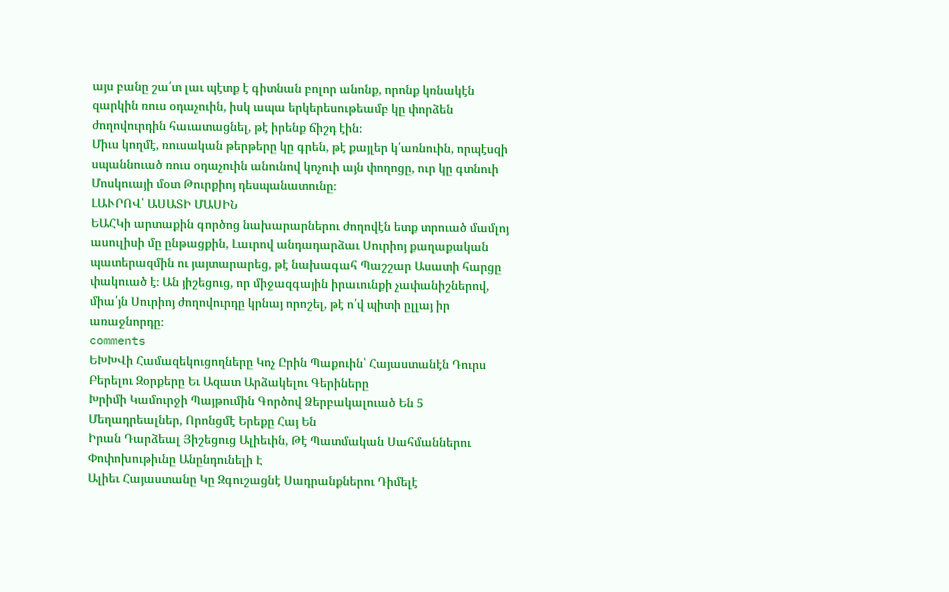այս բանը շա՛տ լաւ պէտք է գիտնան բոլոր անոնք, որոնք կռնակէն զարկին ռուս օդաչուին, իսկ ապա երկերեսութեամբ կը փորձեն ժողովուրդին հաւատացնել, թէ իրենք ճիշդ էին։
Միւս կողմէ, ռուսական թերթերը կը գրեն, թէ քայլեր կ՛առնուին, որպէսզի սպաննուած ռուս օդաչուին անունով կոչուի այն փողոցը, ուր կը գտնուի Մոսկուայի մօտ Թուրքիոյ դեսպանատունը։
ԼԱՒՐՈՎ՝ ԱՍԱՏԻ ՄԱՍԻՆ
ԵԱՀԿի արտաքին գործոց նախարարներու ժողովէն ետք տրուած մամլոյ ասուլիսի մը ընթացքին, Լաւրով անդադարձաւ Սուրիոյ քաղաքական պատերազմին ու յայտարարեց, թէ նախագահ Պաշշար Ասատի հարցը փակուած է։ Ան յիշեցուց, որ միջազգային իրաւունքի չափանիշներով, միա՛յն Սուրիոյ ժողովուրդը կրնայ որոշել, թէ ո՛վ պիտի ըլլայ իր առաջնորդը։
comments
ԵԽԽՎի Համազեկուցողները Կոչ Ըրին Պաքուին՝ Հայաստանէն Դուրս Բերելու Զօրքերը Եւ Ազատ Արձակելու Գերիները
Խրիմի Կամուրջի Պայթումին Գործով Ձերբակալուած Են 5 Մեղադրեալներ, Որոնցմէ Երեքը Հայ Են
Իրան Դարձեալ Յիշեցուց Ալիեւին, Թէ Պատմական Սահմաններու Փոփոխութիւնը Անընդունելի Է
Ալիեւ Հայաստանը Կը Զգուշացնէ Սադրանքներու Դիմելէ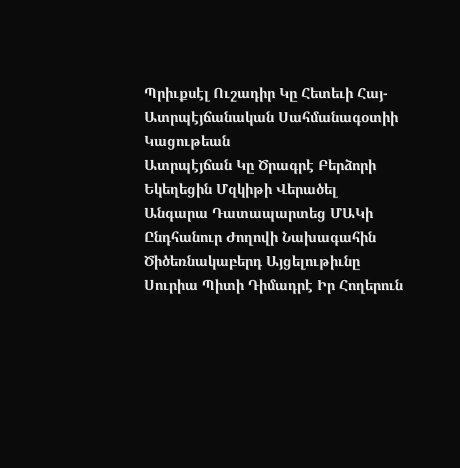Պրիւքսէլ Ուշադիր Կը Հետեւի Հայ-Ատրպէյճանական Սահմանագօտիի Կացութեան
Ատրպէյճան Կը Ծրագրէ Բերձորի Եկեղեցին Մզկիթի Վերածել
Անգարա Դատապարտեց ՄԱԿի Ընդհանուր Ժողովի Նախագահին Ծիծեռնակաբերդ Այցելութիւնը
Սուրիա Պիտի Դիմադրէ Իր Հողերուն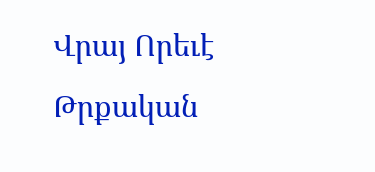Վրայ Որեւէ Թրքական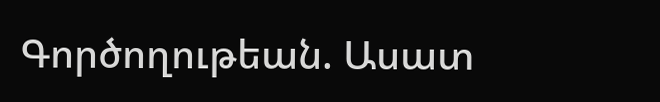Գործողութեան. Ասատ